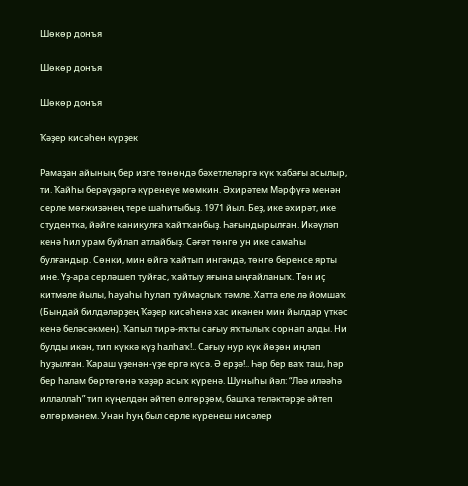Шөкөр донъя

Шөкөр донъя

Шөкөр донъя

Ҡәҙер кисәһен күрҙек

Рамаҙан айының бер изге төнөндә бәхетлеләргә күк ҡабағы асылыр, ти. Ҡайһы берәүҙәргә күренеүе мөмкин. Әхирәтем Мәрфүғә менән серле мөғжизәнең тере шаһитыбыҙ. 1971 йыл. Беҙ, ике әхирәт, ике студентка, йәйге каникулға ҡайтҡанбыҙ. Һағындырылған. Икәүләп кенә һил урам буйлап атлайбыҙ. Сәғәт төнгө ун ике самаһы булғандыр. Сөнки, мин өйгә ҡайтып ингәндә, төнгө беренсе ярты ине. Үҙ-ара серләшеп туйғас, ҡайтыу яғына ыңғайланыҡ. Төн иҫ китмәле йылы, һауаһы һулап туймаҫлыҡ тәмле. Хатта еле лә йомшаҡ (Бындай билдәләрҙең Ҡәҙер кисәһенә хас икәнен мин йылдар үткәс кенә беләсәкмен). Ҡапыл тирә-яҡты сағыу яҡтылыҡ сорнап алды. Ни булды икән, тип күккә күҙ һалһаҡ!.. Сағыу нур күк йөҙөн иңләп һуҙылған. Ҡараш үҙенән-үҙе ергә күсә. Ә ерҙә!.. Һәр бер ваҡ таш, һәр бер һалам бөртөгөнә ҡәҙәр асыҡ күренә. Шуныһы йәл: “Ләә иләәһә иллаллаһ” тип күңелдән әйтеп өлгөрҙөм, башҡа теләктәрҙе әйтеп өлгөрмәнем. Унан һуң был серле күренеш нисәлер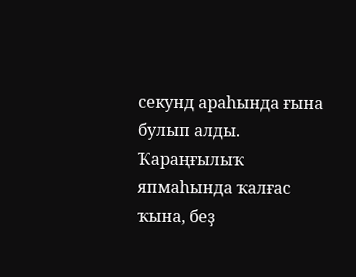секунд араһында ғына булып алды. Ҡараңғылыҡ япмаһында ҡалғас ҡына, беҙ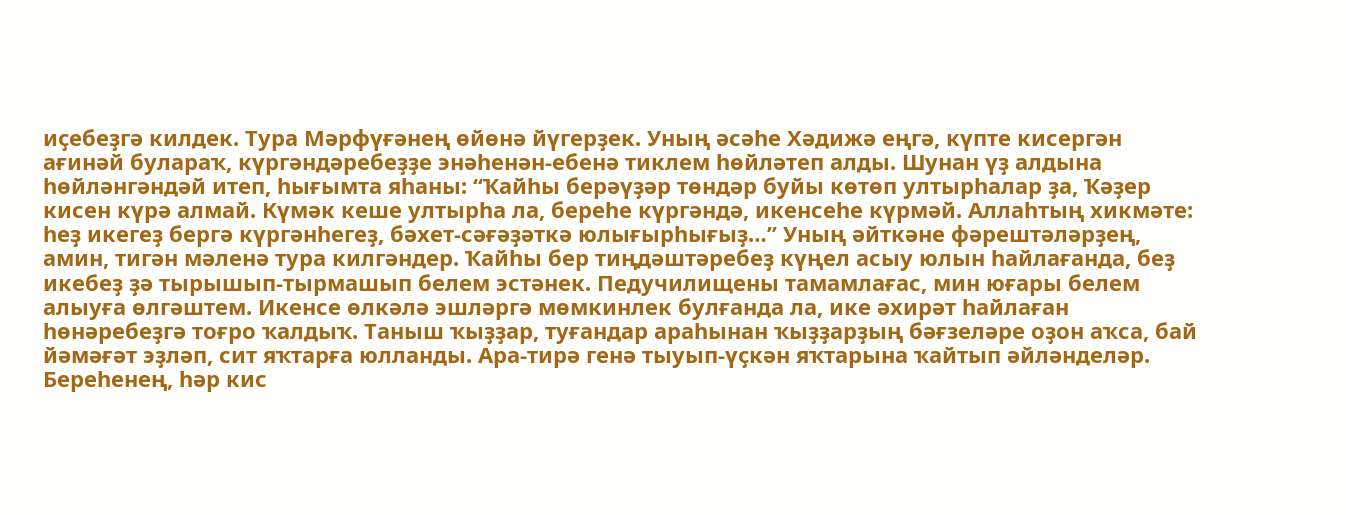иҫебеҙгә килдек. Тура Мәрфүғәнең өйөнә йүгерҙек. Уның әсәһе Хәдижә еңгә, күпте кисергән ағинәй булараҡ, күргәндәребеҙҙе энәһенән-ебенә тиклем һөйләтеп алды. Шунан үҙ алдына һөйләнгәндәй итеп, һығымта яһаны: “Ҡайһы берәүҙәр төндәр буйы көтөп ултырһалар ҙа, Ҡәҙер кисен күрә алмай. Күмәк кеше ултырһа ла, береһе күргәндә, икенсеһе күрмәй. Аллаһтың хикмәте: һеҙ икегеҙ бергә күргәнһегеҙ, бәхет-сәғәҙәткә юлығырһығыҙ…” Уның әйткәне фәрештәләрҙең, амин, тигән мәленә тура килгәндер. Ҡайһы бер тиңдәштәребеҙ күңел асыу юлын һайлағанда, беҙ икебеҙ ҙә тырышып-тырмашып белем эстәнек. Педучилищены тамамлағас, мин юғары белем алыуға өлгәштем. Икенсе өлкәлә эшләргә мөмкинлек булғанда ла, ике әхирәт һайлаған һөнәребеҙгә тоғро ҡалдыҡ. Таныш ҡыҙҙар, туғандар араһынан ҡыҙҙарҙың бәғзеләре оҙон аҡса, бай йәмәғәт эҙләп, сит яҡтарға юлланды. Ара-тирә генә тыуып-үҫкән яҡтарына ҡайтып әйләнделәр. Береһенең, һәр кис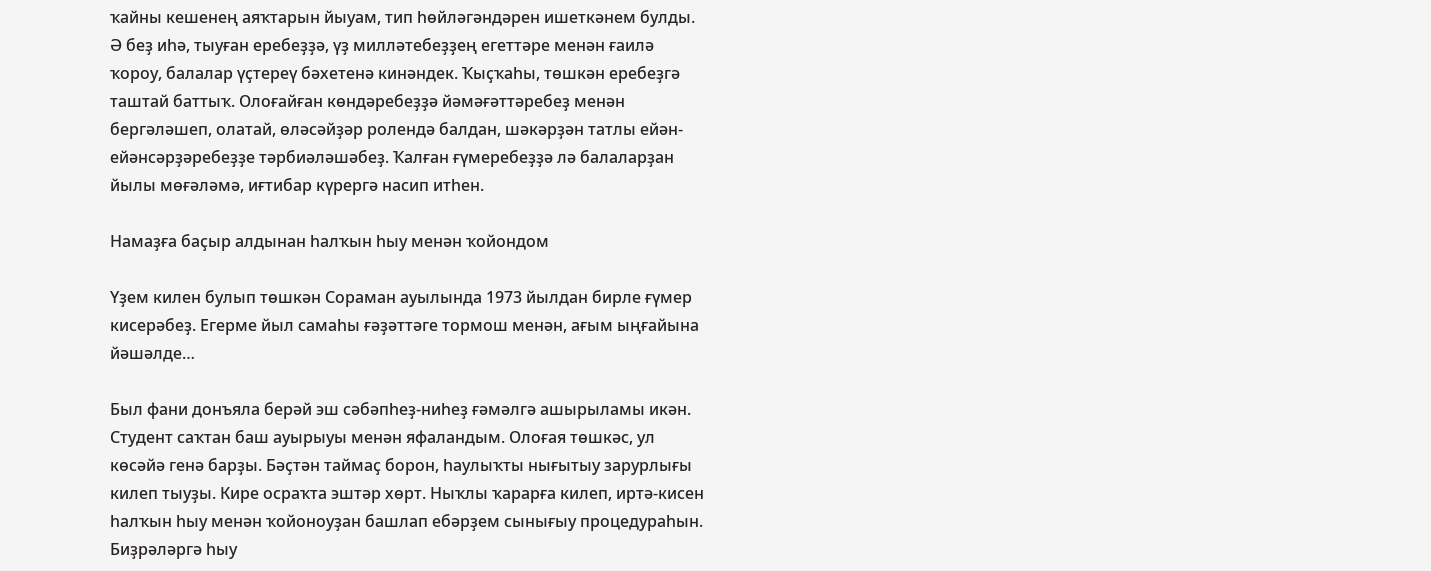ҡайны кешенең аяҡтарын йыуам, тип һөйләгәндәрен ишеткәнем булды. Ә беҙ иһә, тыуған еребеҙҙә, үҙ милләтебеҙҙең егеттәре менән ғаилә ҡороу, балалар үҫтереү бәхетенә кинәндек. Ҡыҫҡаһы, төшкән еребеҙгә таштай баттыҡ. Олоғайған көндәребеҙҙә йәмәғәттәребеҙ менән бергәләшеп, олатай, өләсәйҙәр ролендә балдан, шәкәрҙән татлы ейән-ейәнсәрҙәребеҙҙе тәрбиәләшәбеҙ. Ҡалған ғүмеребеҙҙә лә балаларҙан йылы мөғәләмә, иғтибар күрергә насип итһен.

Намаҙға баҫыр алдынан һалҡын һыу менән ҡойондом

Үҙем килен булып төшкән Сораман ауылында 1973 йылдан бирле ғүмер кисерәбеҙ. Егерме йыл самаһы ғәҙәттәге тормош менән, ағым ыңғайына йәшәлде…

Был фани донъяла берәй эш сәбәпһеҙ-ниһеҙ ғәмәлгә ашырыламы икән. Студент саҡтан баш ауырыуы менән яфаландым. Олоғая төшкәс, ул көсәйә генә барҙы. Бәҫтән таймаҫ борон, һаулыҡты нығытыу зарурлығы килеп тыуҙы. Кире осраҡта эштәр хөрт. Ныҡлы ҡарарға килеп, иртә-кисен һалҡын һыу менән ҡойоноуҙан башлап ебәрҙем сынығыу процедураһын. Биҙрәләргә һыу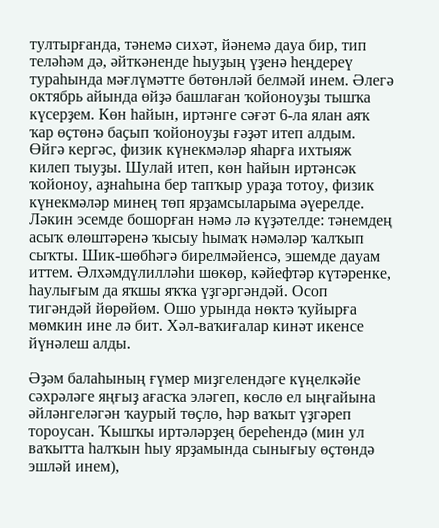тултырғанда, тәнемә сихәт, йәнемә дауа бир, тип теләһәм дә, әйткәненде һыуҙың үҙенә һеңдереү тураһында мәғлүмәтте бөтөнләй белмәй инем. Әлегә октябрь айында өйҙә башлаған ҡойоноуҙы тышҡа күсерҙем. Көн һайын, иртәнге сәғәт 6-ла ялан аяҡ ҡар өҫтөнә баҫып ҡойоноуҙы ғәҙәт итеп алдым. Өйгә кергәс, физик күнекмәләр яһарға ихтыяж килеп тыуҙы. Шулай итеп, көн һайын иртәнсәк ҡойоноу, аҙнаһына бер тапҡыр ураҙа тотоу, физик күнекмәләр минең төп ярҙамсыларыма әүерелде. Ләкин эсемде бошорған нәмә лә күҙәтелде: тәнемдең асыҡ өлөштәренә ҡысыу һымаҡ нәмәләр ҡалҡып сыҡты. Шик-шөбһәгә бирелмәйенсә, эшемде дауам иттем. Әлхәмдүлилләһи шөкөр, кәйефтәр күтәренке, һаулығым да яҡшы яҡҡа үҙгәргәндәй. Осоп тигәндәй йөрөйөм. Ошо урында нөктә ҡуйырға мөмкин ине лә бит. Хәл-ваҡиғалар кинәт икенсе йүнәлеш алды.

Әҙәм балаһының ғүмер миҙгелендәге күңелкәйе сәхрәләге яңғыҙ ағасҡа эләгеп, көслө ел ыңғайына әйләнгеләгән ҡаурый төҫлө, һәр ваҡыт үҙгәреп тороусан. Ҡышҡы иртәләрҙең береһендә (мин ул ваҡытта һалҡын һыу ярҙамында сынығыу өҫтөндә эшләй инем),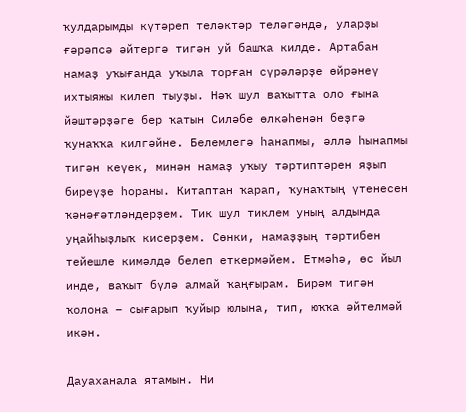ҡулдарымды күтәреп теләктәр теләгәндә, уларҙы ғәрәпсә әйтергә тигән уй башҡа килде. Артабан намаҙ уҡығанда уҡыла торған сүрәләрҙе өйрәнеү ихтыяжы килеп тыуҙы. Нәҡ шул ваҡытта оло ғына йәштәрҙәге бер ҡатын Силәбе өлкәһенән беҙгә ҡунаҡҡа килгәйне. Белемлегә һанапмы, әллә һынапмы тигән кеүек, минән намаҙ уҡыу тәртиптәрен яҙып биреүҙе һораны. Китаптан ҡарап, ҡунаҡтың үтенесен ҡәнәғәтләндерҙем. Тик шул тиклем уның алдында уңайһыҙлыҡ кисерҙем. Сөнки, намаҙҙың тәртибен тейешле кимәлдә белеп еткермәйем. Етмәһә, өс йыл инде, ваҡыт бүлә алмай ҡаңғырам. Бирәм тигән ҡолона – сығарып ҡуйыр юлына, тип, юҡҡа әйтелмәй икән.

Дауаханала ятамын. Ни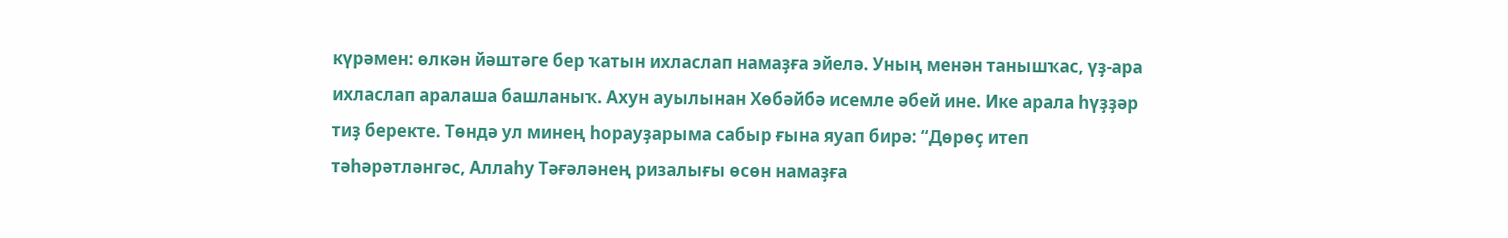күрәмен: өлкән йәштәге бер ҡатын ихласлап намаҙға эйелә. Уның менән танышҡас, үҙ-ара ихласлап аралаша башланыҡ. Ахун ауылынан Хөбәйбә исемле әбей ине. Ике арала һүҙҙәр тиҙ беректе. Төндә ул минең һорауҙарыма сабыр ғына яуап бирә: “Дөрөҫ итеп тәһәрәтләнгәс, Аллаһу Тәғәләнең ризалығы өсөн намаҙға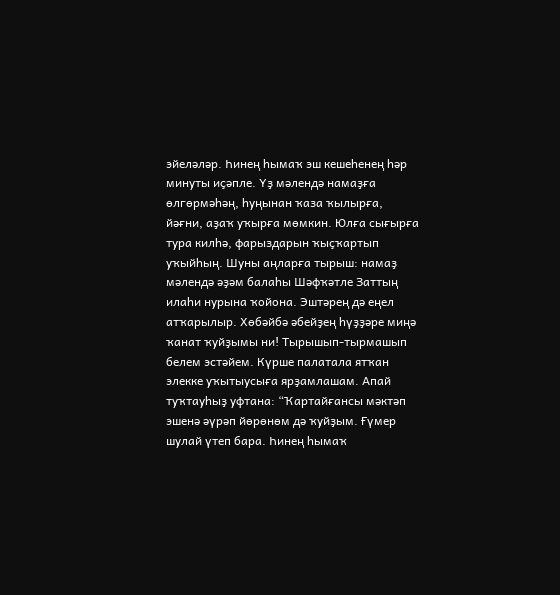эйеләләр. Һинең һымаҡ эш кешеһенең һәр минуты иҫәпле. Үҙ мәлендә намаҙға өлгөрмәһәң, һуңынан ҡаза ҡылырға, йәғни, аҙаҡ уҡырға мөмкин. Юлға сығырға тура килһә, фарыздарын ҡыҫҡартып уҡыйһың. Шуны аңларға тырыш: намаҙ мәлендә әҙәм балаһы Шәфҡәтле Заттың илаһи нурына ҡойона. Эштәрең дә еңел атҡарылыр. Хөбәйбә әбейҙең һүҙҙәре миңә ҡанат ҡуйҙымы ни! Тырышып-тырмашып белем эстәйем. Күрше палатала ятҡан элекке уҡытыусыға ярҙамлашам. Апай туҡтауһыҙ уфтана: “Ҡартайғансы мәктәп эшенә әүрәп йөрөнөм дә ҡуйҙым. Ғүмер шулай үтеп бара. Һинең һымаҡ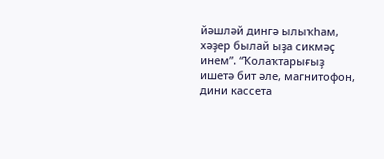йәшләй дингә ылыҡһам, хәҙер былай ыҙа сикмәҫ инем”. “Ҡолаҡтарығыҙ ишетә бит әле, магнитофон, дини кассета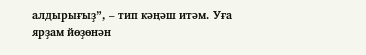алдырығыҙ”, – тип кәңәш итәм. Уға ярҙам йөҙөнән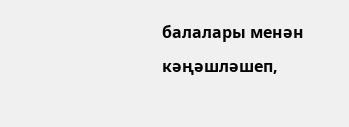балалары менән кәңәшләшеп,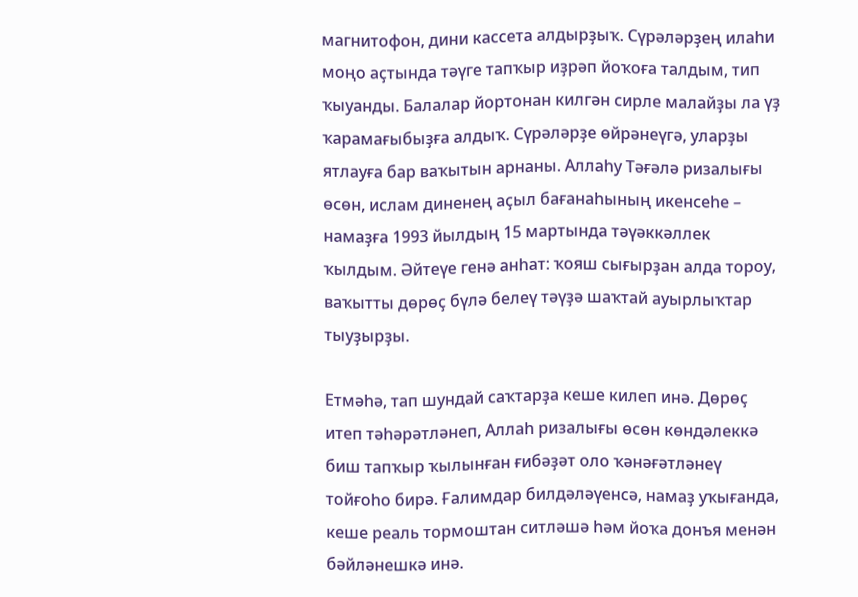магнитофон, дини кассета алдырҙыҡ. Сүрәләрҙең илаһи моңо аҫтында тәүге тапҡыр иҙрәп йоҡоға талдым, тип ҡыуанды. Балалар йортонан килгән сирле малайҙы ла үҙ ҡарамағыбыҙға алдыҡ. Сүрәләрҙе өйрәнеүгә, уларҙы ятлауға бар ваҡытын арнаны. Аллаһу Тәғәлә ризалығы өсөн, ислам диненең аҫыл бағанаһының икенсеһе – намаҙға 1993 йылдың 15 мартында тәүәккәллек ҡылдым. Әйтеүе генә анһат: ҡояш сығырҙан алда тороу, ваҡытты дөрөҫ бүлә белеү тәүҙә шаҡтай ауырлыҡтар тыуҙырҙы.

Етмәһә, тап шундай саҡтарҙа кеше килеп инә. Дөрөҫ итеп тәһәрәтләнеп, Аллаһ ризалығы өсөн көндәлеккә биш тапҡыр ҡылынған ғибәҙәт оло ҡәнәғәтләнеү тойғоһо бирә. Ғалимдар билдәләүенсә, намаҙ уҡығанда, кеше реаль тормоштан ситләшә һәм йоҡа донъя менән бәйләнешкә инә.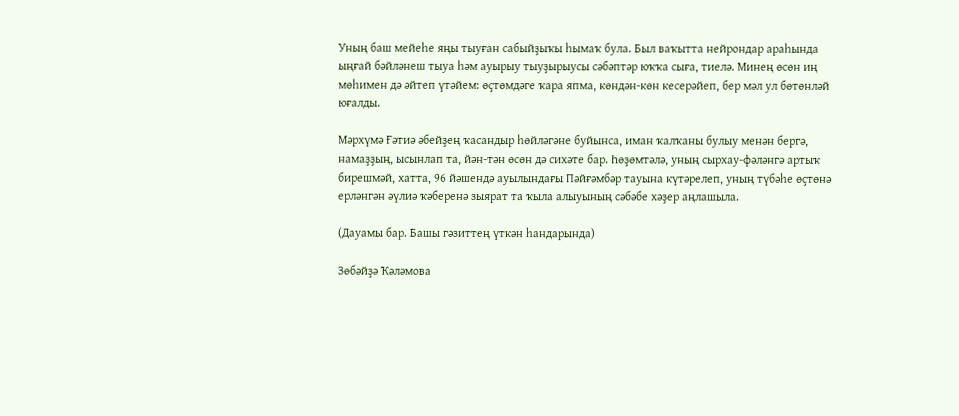Уның баш мейеһе яңы тыуған сабыйҙыҡы һымаҡ була. Был ваҡытта нейрондар араһында ыңғай бәйләнеш тыуа һәм ауырыу тыуҙырыусы сәбәптәр юҡҡа сыға, тиелә. Минең өсөн иң мөһимен дә әйтеп үтәйем: өҫтөмдәге ҡара япма, көндән-көн кесерәйеп, бер мәл ул бөтөнләй юғалды.

Мәрхүмә Ғәтиә әбейҙең ҡасандыр һөйләгәне буйынса, иман ҡалҡаны булыу менән бергә, намаҙҙың, ысынлап та, йән-тән өсөн дә сихәте бар. Һөҙөмтәлә, уның сырхау-фәләнгә артыҡ бирешмәй, хатта, 96 йәшендә ауылындағы Пәйғәмбәр тауына күтәрелеп, уның түбәһе өҫтөнә ерләнгән әүлиә ҡәберенә зыярат та ҡыла алыуының сәбәбе хәҙер аңлашыла.

(Дауамы бар. Башы гәзиттең үткән һандарында)

Зөбәйҙә Ҡәләмова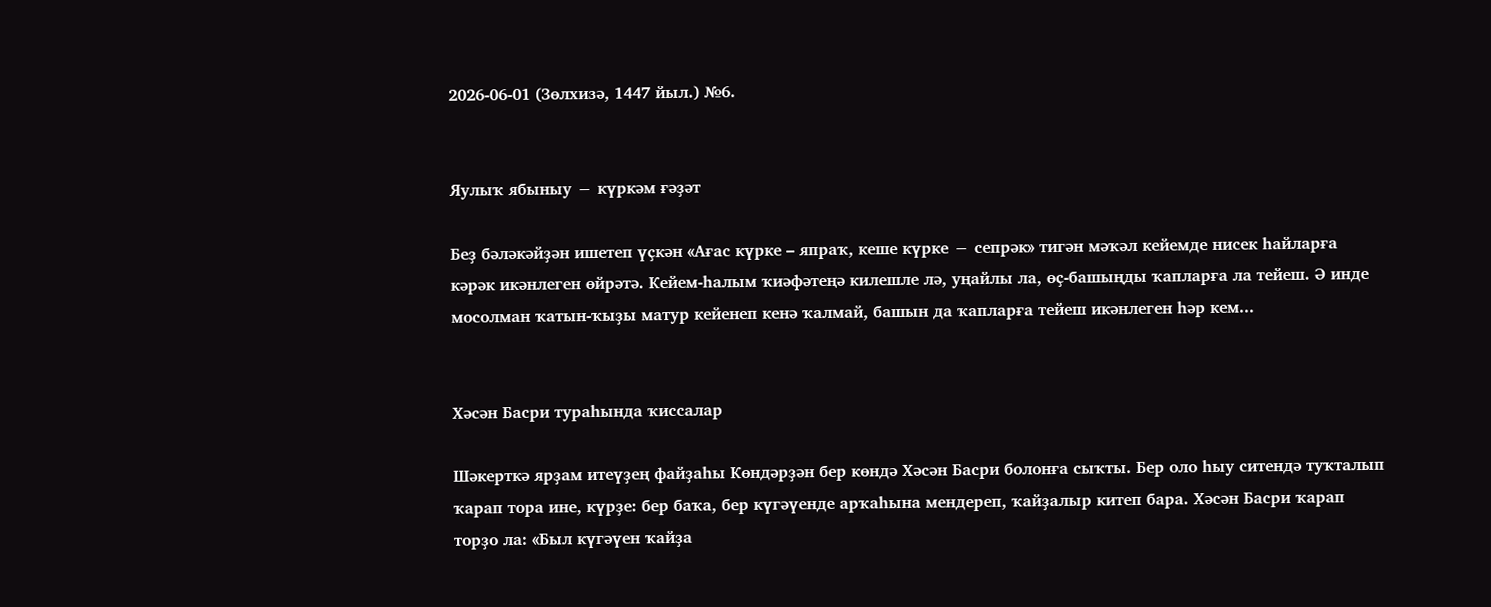2026-06-01 (Зөлхизә, 1447 йыл.) №6.


Яулыҡ ябыныу − күркәм ғәҙәт

Беҙ бәләкәйҙән ишетеп үҫкән «Ағас күрке – япраҡ, кеше күрке − сепрәк» тигән мәҡәл кейемде нисек һайларға кәрәк икәнлеген өйрәтә. Кейем-һалым ҡиәфәтеңә килешле лә, уңайлы ла, өҫ-башыңды ҡапларға ла тейеш. Ә инде мосолман ҡатын-ҡыҙы матур кейенеп кенә ҡалмай, башын да ҡапларға тейеш икәнлеген һәр кем...


Хәсән Басри тураһында ҡиссалар

Шәкерткә ярҙам итеүҙең файҙаһы Көндәрҙән бер көндә Хәсән Басри болонға сыҡты. Бер оло һыу ситендә туҡталып ҡарап тора ине, күрҙе: бер баҡа, бер күгәүенде арҡаһына мендереп, ҡайҙалыр китеп бара. Хәсән Басри ҡарап торҙо ла: «Был күгәүен ҡайҙа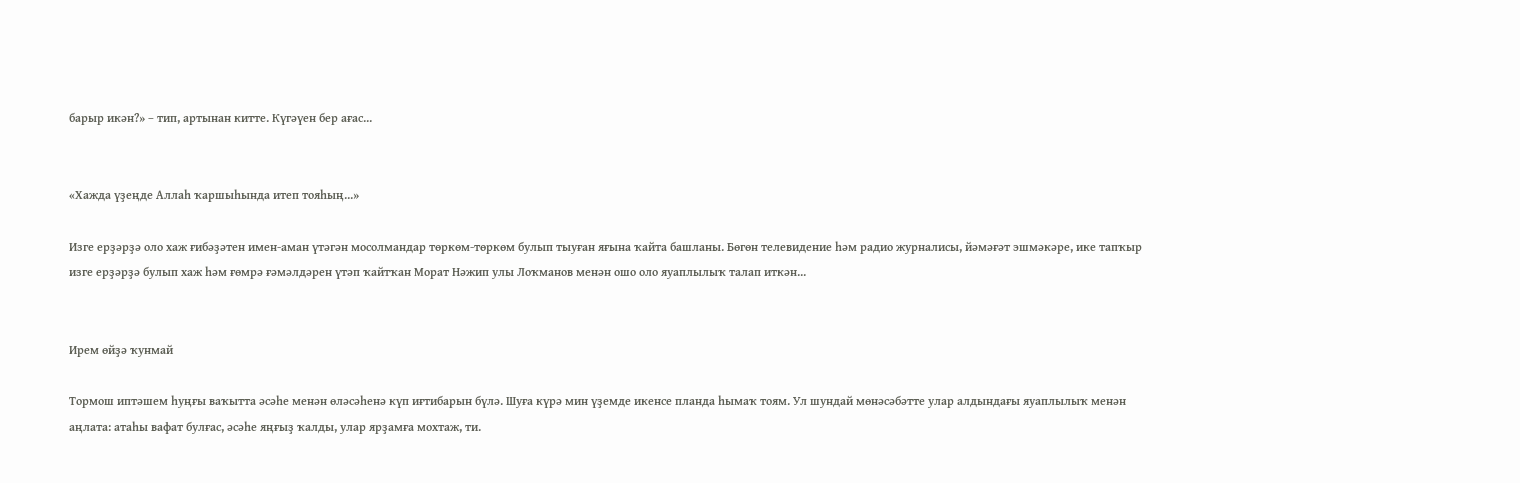барыр икән?» – тип, артынан китте. Күгәүен бер ағас...


«Хажда үҙеңде Аллаһ ҡаршыһында итеп тояһың...»

Изге ерҙәрҙә оло хаж ғибәҙәтен имен-аман үтәгән мосолмандар төркөм-төркөм булып тыуған яғына ҡайта башланы. Бөгөн телевидение һәм радио журналисы, йәмәғәт эшмәкәре, ике тапҡыр изге ерҙәрҙә булып хаж һәм ғөмрә ғәмәлдәрен үтәп ҡайтҡан Морат Нәжип улы Лоҡманов менән ошо оло яуаплылыҡ талап иткән...


Ирем өйҙә ҡунмай

Тормош иптәшем һуңғы ваҡытта әсәһе менән өләсәһенә күп иғтибарын бүлә. Шуға күрә мин үҙемде икенсе планда һымаҡ тоям. Ул шундай мөнәсәбәтте улар алдындағы яуаплылыҡ менән аңлата: атаһы вафат булғас, әсәһе яңғыҙ ҡалды, улар ярҙамға мохтаж, ти.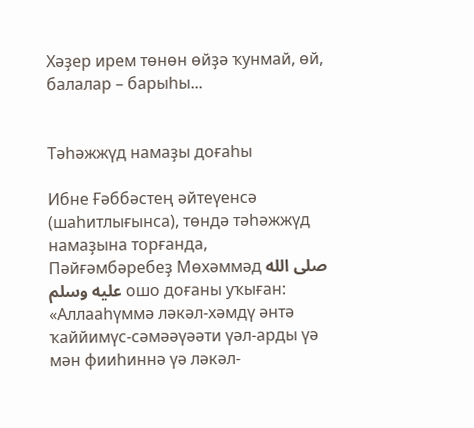Хәҙер ирем төнөн өйҙә ҡунмай, өй, балалар – барыһы...


Тәһәжжүд намаҙы доғаһы

Ибне Ғәббәстең әйтеүенсә (шаһитлығынса), төндә тәһәжжүд намаҙына торғанда, Пәйғәмбәребеҙ Мөхәммәд صلى الله عليه وسلم ошо доғаны уҡыған: «Аллааһүммә ләкәл-хәмдү әнтә ҡаййимүс-сәмәәүәәти үәл-арды үә мән фииһиннә үә ләкәл-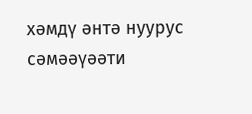хәмдү әнтә нуурус сәмәәүәәти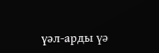үәл-арды үә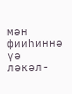мән фииһиннә үә ләкәл-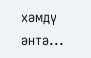хәмдү әнтә...